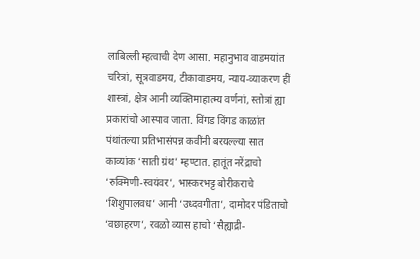लाबिल्ली म्हत्वाची देण आसा. महानुभाव वाडमयांत चरित्रां, सूत्रवाडमय, टीकावाडमय, न्याय-व्याकरण हीं शास्त्रां, क्षेत्र आनी व्यक्तिमाहात्म्य वर्णनां, स्तोत्रां ह्या प्रकारांचो आस्पाव जाता. विंगड विंगड काळांत पंथांतल्या प्रतिभासंपन्न कवींनी बरयल्ल्या सात काव्यांक ‘साती ग्रंथ’ म्हण्टात. हातूंत नरेंद्राचो ‘रुक्मिणी-स्वयंवर’, भास्करभट्ट बोरीकराचे ‘शिशुपालवध’ आनी ‘उध्दवगीता’, दामोदर पंडिताचो ‘वछाहरण’, रवळो व्यास हाचो ‘सैह्याद्री-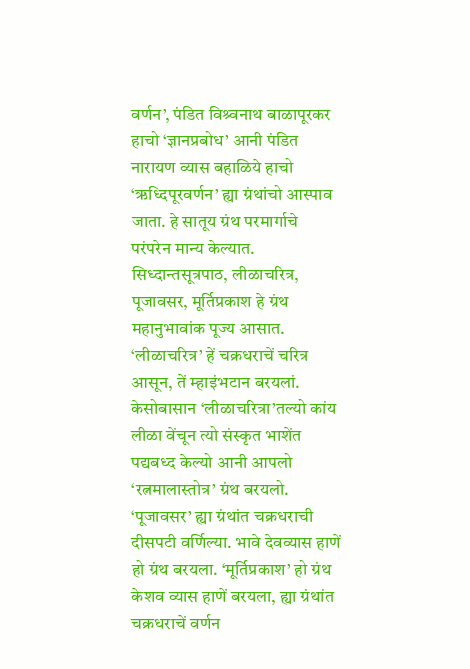वर्णन’, पंडित विश्र्वनाथ बाळापूरकर हाचो ‘ज्ञानप्रबोध’ आनी पंडित नारायण व्यास बहाळिये हाचो ‘ऋध्दिपूरवर्णन’ ह्या ग्रंथांचो आस्पाव जाता. हे सातूय ग्रंथ परमार्गाचे परंपरेन मान्य केल्यात.
सिध्दान्तसूत्रपाठ, लीळाचरित्र, पूजावसर, मूर्तिप्रकाश हे ग्रंथ महानुभावांक पूज्य आसात. ‘लीळाचरित्र’ हें चक्रधराचें चरित्र आसून, तें म्हाइंभटान बरयलां. केसोबासान ‘लीळाचरित्रा’तल्यो कांय लीळा वेंचून त्यो संस्कृत भाशेंत पद्यबध्द केल्यो आनी आपलो ‘रत्नमालास्तोत्र’ ग्रंथ बरयलो. ‘पूजावसर’ ह्या ग्रंथांत चक्रधराची दीसपटी वर्णिल्या. भावे देवव्यास हाणें हो ग्रंथ बरयला. ‘मूर्तिप्रकाश’ हो ग्रंथ केशव व्यास हाणें बरयला, ह्या ग्रंथांत चक्रधराचें वर्णन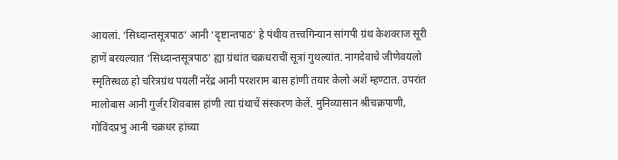आयलां. ‘सिध्दान्तसूत्रपाठ’ आनी ‘दृष्टान्तपाठ’ हे पंथीय तत्त्वगिन्यान सांगपी ग्रंथ केशवराज सूरी हाणें बरयल्यात ‘सिध्दान्तसूत्रपाठ’ ह्या ग्रंथांत चक्रधराचीं सूत्रां गुथल्यांत. नागदेवाचे जीणेवयलो स्मृतिस्थळ हो चरित्रग्रंथ पयलीं नरेंद्र आनी परशराम बास हांणी तयार केलो अशें म्हण्टात. उपरांत मालोबास आनी गुर्जर शिवबास हांणी त्या ग्रंथाचें संस्करण केलें. मुनिव्यासान श्रीचक्रपाणी, गोविंदप्रभु आनी चक्रधर हांच्या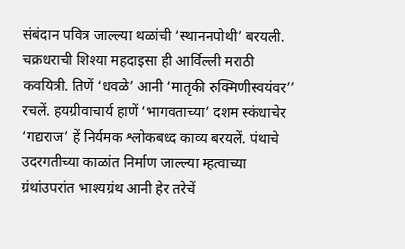संबंदान पवित्र जाल्ल्या थळांची ‘स्थाननपोथी’ बरयली. चक्रधराची शिश्या महदाइसा ही आर्विल्ली मराठी कवयित्री. तिणें ‘धवळे’ आनी ‘मातृकी रुक्मिणीस्वयंवर’’ रचलें. हयग्रीवाचार्य हाणें ‘भागवताच्या’ दशम स्कंधाचेर ‘गद्यराज’ हें निर्यमक श्लोकबध्द काव्य बरयलें. पंथाचे उदरगतीच्या काळांत निर्माण जाल्ल्या म्हत्वाच्या ग्रंथांउपरांत भाश्यग्रंथ आनी हेर तरेचें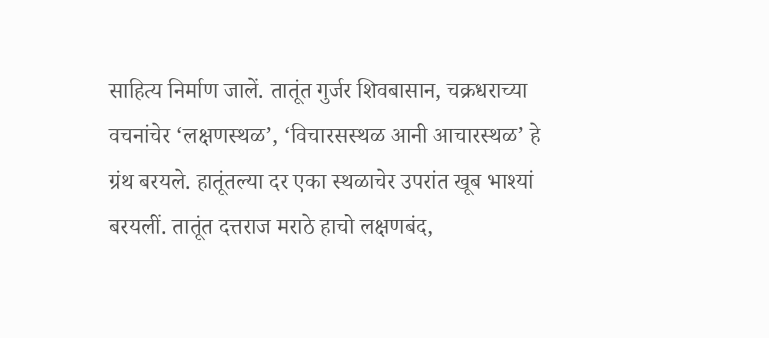साहित्य निर्माण जालें. तातूंत गुर्जर शिवबासान, चक्रधराच्या वचनांचेर ‘लक्षणस्थळ’, ‘विचारसस्थळ आनी आचारस्थळ’ हे ग्रंथ बरयले. हातूंतल्या दर एका स्थळाचेर उपरांत खूब भाश्यां बरयलीं. तातूंत दत्तराज मराठे हाचो लक्षणबंद,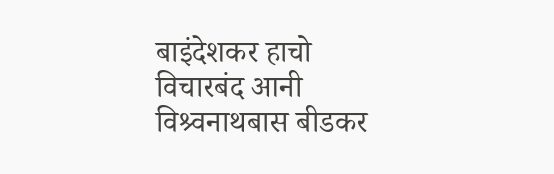बाइंदेशकर हाचो विचारबंद आनी विश्र्वनाथबास बीडकर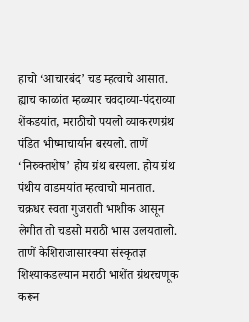हाचो ‘आचारबंद’ चड म्हत्वाचे आसात. ह्याच काळांत म्हळ्यार चवदाव्या-पंदराव्या शेंकडयांत, मराठीचो पयलो व्याकरणग्रंथ पंडित भीष्माचार्यान बरयलो. ताणें ‘निरुक्तशेष’ होय ग्रंथ बरयला. होय ग्रंथ पंथीय वाडमयांत म्हत्वाचो मानतात.
चक्रधर स्वता गुजराती भाशीक आसून लेगीत तो चडसो मराठी भास उलयतालो. ताणें केशिराजासारक्या संस्कृतज्ञ शिश्याकडल्यान मराठी भाशेंत ग्रंथरचणूक करून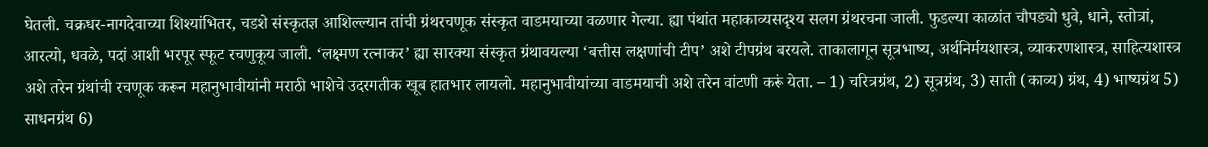घेतली. चक्रधर-नागदेवाच्या शिश्यांभितर, चडशे संस्कृतज्ञ आशिल्ल्यान तांची ग्रंथरचणूक संस्कृत वाडमयाच्या वळणार गेल्या. ह्या पंथांत महाकाव्यसदृश्य सलग ग्रंथरचना जाली. फुडल्या काळांत चौपड्यो धुवे, धाने, स्तोत्रां, आरत्यो, धवळे, पदां आशी भरपूर स्फूट रचणुकूय जाली. ‘लक्ष्मण रत्नाकर’ ह्या सारक्या संस्कृत ग्रंथावयल्या ‘बत्तीस लक्षणांची टीप’ अशे टीपग्रंथ बरयले. ताकालागून सूत्रभाष्य, अर्थनिर्मयशास्त्र, व्याकरणशास्त्र, साहित्यशास्त्र अशे तरेन ग्रंथांची रचणूक करून महानुभावीयांनी मराठी भाशेचे उदरगतीक खूब हातभार लायलो. महानुभावीयांच्या वाडमयाची अशे तरेन वांटणी करूं येता. – 1) चरित्रग्रंथ, 2) सूत्रग्रंथ, 3) साती (काव्य) ग्रंथ, 4) भाष्यग्रंथ 5) साधनग्रंथ 6)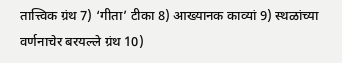तात्त्विक ग्रंथ 7) ‘गीता’ टीका 8) आख्यानक काव्यां 9) स्थळांच्या वर्णनाचेर बरयल्ले ग्रंथ 10)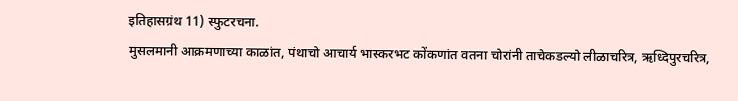इतिहासग्रंथ 11) स्फुटरचना.
मुसलमानी आक्रमणाच्या काळांत, पंथाचो आचार्य भास्करभट कोंकणांत वतना चोरांनी ताचेकडल्यो लीळाचरित्र, ऋध्दिपुरचरित्र,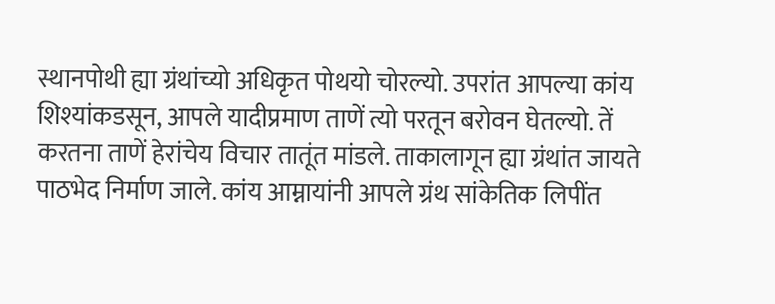स्थानपोथी ह्या ग्रंथांच्यो अधिकृत पोथयो चोरल्यो. उपरांत आपल्या कांय शिश्यांकडसून, आपले यादीप्रमाण ताणें त्यो परतून बरोवन घेतल्यो. तें करतना ताणें हेरांचेय विचार तातूंत मांडले. ताकालागून ह्या ग्रंथांत जायते पाठभेद निर्माण जाले. कांय आम्नायांनी आपले ग्रंथ सांकेतिक लिपींत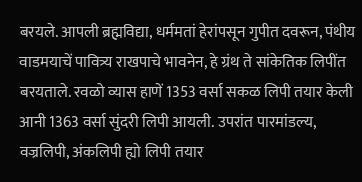बरयले. आपली ब्रह्मविद्या, धर्ममतां हेरांपसून गुपीत दवरून, पंथीय वाडमयाचें पावित्र्य राखपाचे भावनेन, हे ग्रंथ ते सांकेतिक लिपींत बरयताले. रवळो व्यास हाणें 1353 वर्सा सकळ लिपी तयार केली आनी 1363 वर्सा सुंदरी लिपी आयली. उपरांत पारमांडल्य, वज्रलिपी, अंकलिपी ह्यो लिपी तयार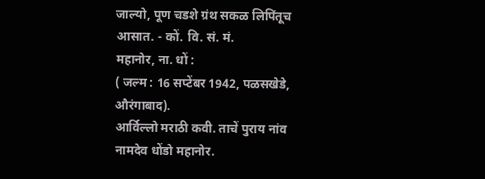जाल्यो, पूण चडशे ग्रंथ सकळ लिपिंतूच आसात. - कों. वि. सं. मं.
महानोर, ना. धों :
( जल्म : 16 सप्टेंबर 1942, पळसखेडे, औरंगाबाद).
आर्विल्लो मराठी कवी. ताचें पुराय नांव नामदेव धोंडो महानोर.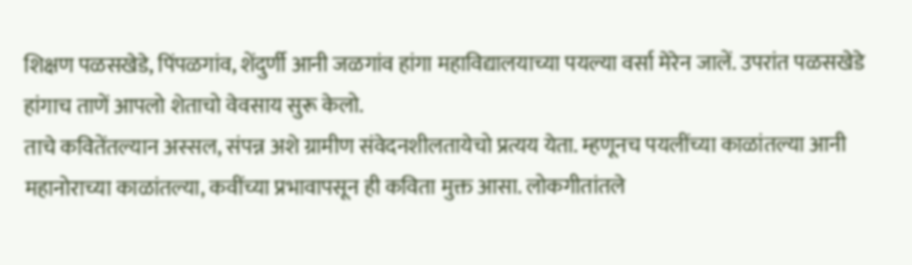शिक्षण पळसखेडे, पिंपळगांव, शेंदुर्णी आनी जळगांव हांगा महाविद्यालयाच्या पयल्या वर्सा मेरेन जालें. उपरांत पळसखेडे हांगाच ताणें आपलो शेताचो वेवसाय सुरू केलो.
ताचे कवितेंतल्यान अस्सल, संपन्न अशे ग्रामीण संवेदनशीलतायेचो प्रत्यय येता. म्हणूनच पयलींच्या काळांतल्या आनी महानोराच्या काळांतल्या, कवींच्या प्रभावापसून ही कविता मुक्त आसा. लोकगीतांतले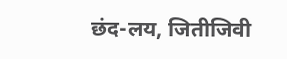छंद-लय, जितीजिवी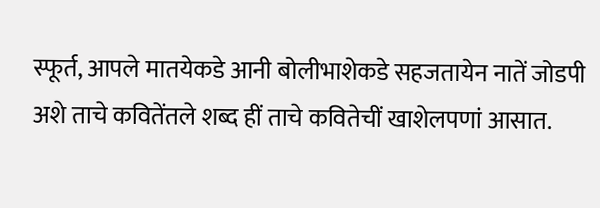स्फूर्त, आपले मातयेकडे आनी बोलीभाशेकडे सहजतायेन नातें जोडपी अशे ताचे कवितेंतले शब्द हीं ताचे कवितेचीं खाशेलपणां आसात.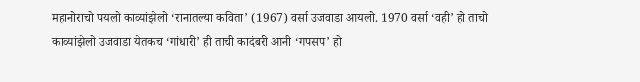महानोराचो पयलो काव्यांझेलो ‘रानातल्या कविता’ (1967) वर्सा उजवाडा आयलो. 1970 वर्सा ‘वही’ हो ताचो काव्यांझेलो उजवाडा येतकच ‘गांधारी’ ही ताची कादंबरी आनी ‘गपसप’ हो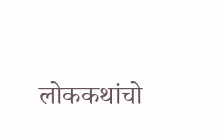लोककथांचो